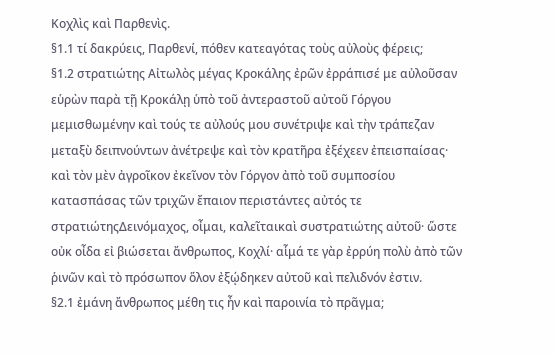Κοχλὶς καὶ Παρθενὶς.
§1.1 τί δακρύεις, Παρθενί, πόθεν κατεαγότας τοὺς αὐλοὺς φέρεις;
§1.2 στρατιώτης Αἰτωλὸς μέγας Κροκάλης ἐρῶν ἐρράπισέ με αὐλοῦσαν εὑρὼν παρὰ τῇ Κροκάλῃ ὑπὸ τοῦ ἀντεραστοῦ αὐτοῦ Γόργου μεμισθωμένην καὶ τούς τε αὐλούς μου συνέτριψε καὶ τὴν τράπεζαν μεταξὺ δειπνούντων ἀνέτρεψε καὶ τὸν κρατῆρα ἐξέχεεν ἐπεισπαίσας· καὶ τὸν μὲν ἀγροῖκον ἐκεῖνον τὸν Γόργον ἀπὸ τοῦ συμποσίου κατασπάσας τῶν τριχῶν ἔπαιον περιστάντες αὐτός τε στρατιώτηςΔεινόμαχος, οἶμαι, καλεῖταικαὶ συστρατιώτης αὐτοῦ· ὥστε οὐκ οἶδα εἰ βιώσεται ἄνθρωπος, Κοχλί· αἷμά τε γὰρ ἐρρύη πολὺ ἀπὸ τῶν ῥινῶν καὶ τὸ πρόσωπον ὅλον ἐξῴδηκεν αὐτοῦ καὶ πελιδνόν ἐστιν.
§2.1 ἐμάνη ἄνθρωπος μέθη τις ἦν καὶ παροινία τὸ πρᾶγμα;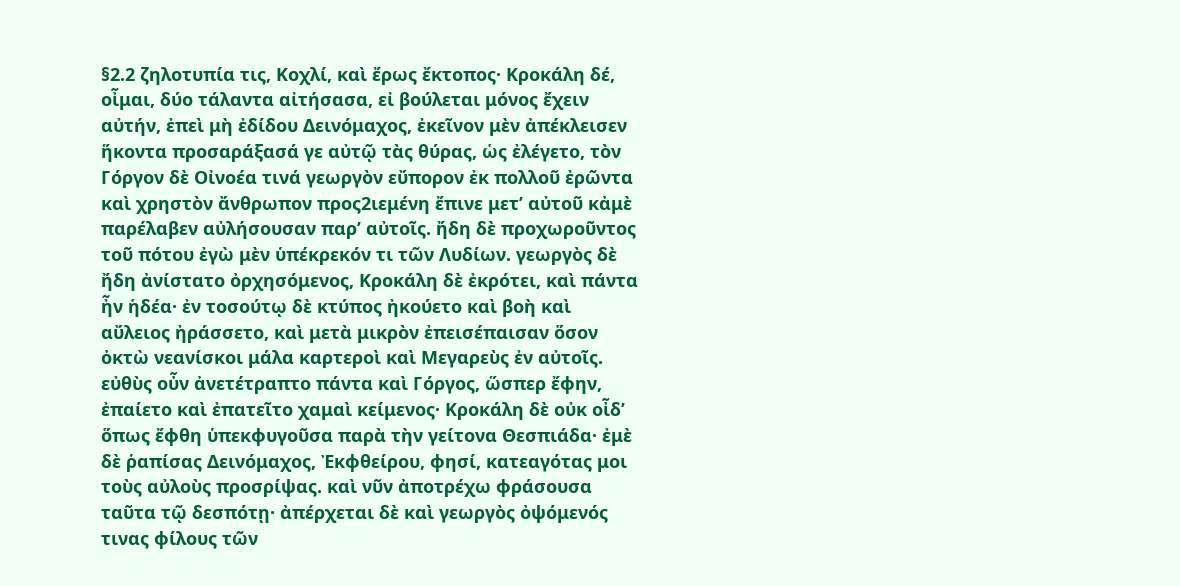§2.2 ζηλοτυπία τις, Κοχλί, καὶ ἔρως ἔκτοπος· Κροκάλη δέ, οἶμαι, δύο τάλαντα αἰτήσασα, εἰ βούλεται μόνος ἔχειν αὐτήν, ἐπεὶ μὴ ἐδίδου Δεινόμαχος, ἐκεῖνον μὲν ἀπέκλεισεν ἥκοντα προσαράξασά γε αὐτῷ τὰς θύρας, ὡς ἐλέγετο, τὸν Γόργον δὲ Οἰνοέα τινά γεωργὸν εὔπορον ἐκ πολλοῦ ἐρῶντα καὶ χρηστὸν ἄνθρωπον προς2ιεμένη ἔπινε μετʼ αὐτοῦ κἀμὲ παρέλαβεν αὐλήσουσαν παρʼ αὐτοῖς. ἤδη δὲ προχωροῦντος τοῦ πότου ἐγὼ μὲν ὑπέκρεκόν τι τῶν Λυδίων. γεωργὸς δὲ ἤδη ἀνίστατο ὀρχησόμενος, Κροκάλη δὲ ἐκρότει, καὶ πάντα ἦν ἡδέα· ἐν τοσούτῳ δὲ κτύπος ἠκούετο καὶ βοὴ καὶ αὔλειος ἠράσσετο, καὶ μετὰ μικρὸν ἐπεισέπαισαν ὅσον ὀκτὼ νεανίσκοι μάλα καρτεροὶ καὶ Μεγαρεὺς ἐν αὐτοῖς. εὐθὺς οὖν ἀνετέτραπτο πάντα καὶ Γόργος, ὥσπερ ἔφην, ἐπαίετο καὶ ἐπατεῖτο χαμαὶ κείμενος· Κροκάλη δὲ οὐκ οἶδʼ ὅπως ἔφθη ὑπεκφυγοῦσα παρὰ τὴν γείτονα Θεσπιάδα· ἐμὲ δὲ ῥαπίσας Δεινόμαχος, Ἐκφθείρου, φησί, κατεαγότας μοι τοὺς αὐλοὺς προσρίψας. καὶ νῦν ἀποτρέχω φράσουσα ταῦτα τῷ δεσπότῃ· ἀπέρχεται δὲ καὶ γεωργὸς ὀψόμενός τινας φίλους τῶν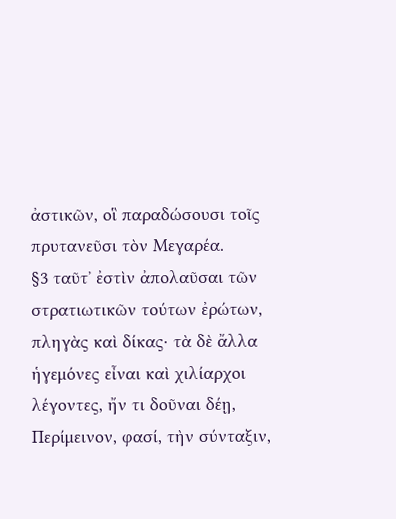ἀστικῶν, οἳ παραδώσουσι τοῖς πρυτανεῦσι τὸν Μεγαρέα.
§3 ταῦτʼ ἐστὶν ἀπολαῦσαι τῶν στρατιωτικῶν τούτων ἐρώτων, πληγὰς καὶ δίκας· τὰ δὲ ἄλλα ἡγεμόνες εἶναι καὶ χιλίαρχοι λέγοντες, ἤν τι δοῦναι δέῃ, Περίμεινον, φασί, τὴν σύνταξιν,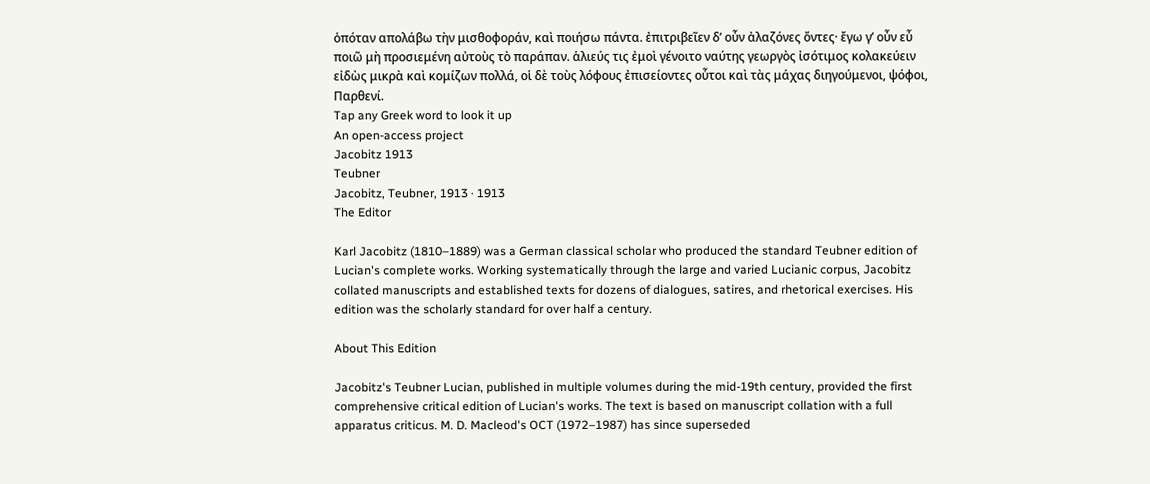ὁπόταν απολάβω τὴν μισθοφοράν, καὶ ποιήσω πάντα. ἐπιτριβεῖεν δʼ οὖν ἀλαζόνες ὄντες· ἔγω γʼ οὖν εὖ ποιῶ μὴ προσιεμένη αὐτοὺς τὸ παράπαν. ἁλιεύς τις ἐμοὶ γένοιτο ναύτης γεωργὸς ἰσότιμος κολακεύειν εἰδὼς μικρὰ καὶ κομίζων πολλά, οἱ δὲ τοὺς λόφους ἐπισείοντες οὗτοι καὶ τὰς μάχας διηγούμενοι, ψόφοι, Παρθενί.
Tap any Greek word to look it up
An open-access project
Jacobitz 1913
Teubner
Jacobitz, Teubner, 1913 · 1913
The Editor

Karl Jacobitz (1810–1889) was a German classical scholar who produced the standard Teubner edition of Lucian's complete works. Working systematically through the large and varied Lucianic corpus, Jacobitz collated manuscripts and established texts for dozens of dialogues, satires, and rhetorical exercises. His edition was the scholarly standard for over half a century.

About This Edition

Jacobitz's Teubner Lucian, published in multiple volumes during the mid-19th century, provided the first comprehensive critical edition of Lucian's works. The text is based on manuscript collation with a full apparatus criticus. M. D. Macleod's OCT (1972–1987) has since superseded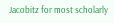Jacobitz for most scholarly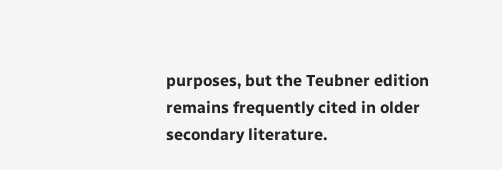purposes, but the Teubner edition remains frequently cited in older secondary literature.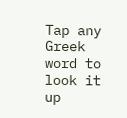Tap any Greek word to look it up